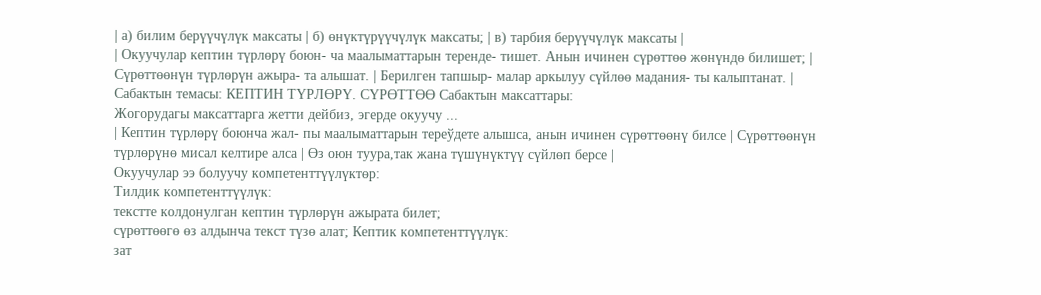| а) билим берүүчүлүк максаты | б) өнүктүрүүчүлүк максаты; | в) тарбия берүүчүлүк максаты |
| Окуучулар кептин түрлөрү боюн- ча маалыматтарын теренде- тишет. Анын ичинен сүрөттөө жөнүндө билишет; | Сүрөттөөнүн түрлөрүн ажыра- та алышат. | Берилген тапшыр- малар аркылуу сүйлөө мадания- ты калыптанат. |
Сабактын темасы: КЕПТИН ТҮРЛӨРҮ. СҮРӨТТӨӨ Сабактын максаттары:
Жогорудагы максаттарга жетти дейбиз, эгерде окуучу ...
| Кептин түрлөрү боюнча жал- пы маалыматтарын тереўдете алышса, анын ичинен сүрөттөөнү билсе | Сүрөттөөнүн түрлөрүнө мисал келтире алса | Өз оюн туура,так жана түшүнүктүү сүйлөп берсе |
Окуучулар ээ болуучу компетенттүүлүктөр:
Тилдик компетенттүүлүк:
текстте колдонулган кептин түрлөрүн ажырата билет;
сүрөттөөгө өз алдынча текст түзө алат; Кептик компетенттүүлүк:
зат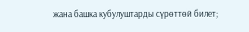жана башка кубулуштарды сүрөттөй билет;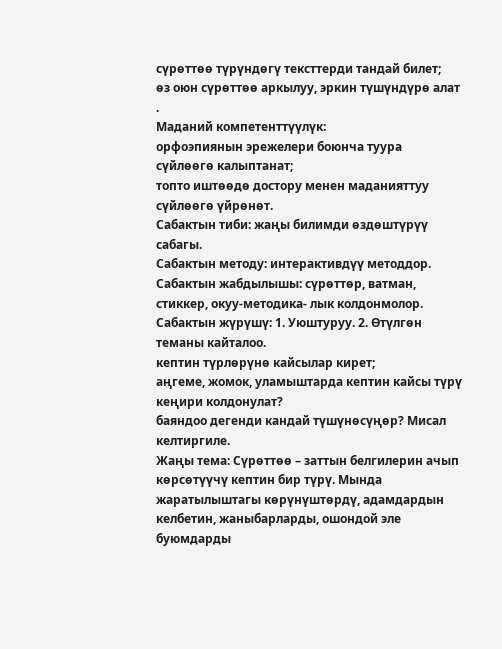сүрөттөө түрүндөгү тексттерди тандай билет;
өз оюн сүрөттөө аркылуу, эркин түшүндүрө алат .
Маданий компетенттүүлүк:
орфоэпиянын эрежелери боюнча туура сүйлөөгө калыптанат;
топто иштөөдө достору менен маданияттуу сүйлөөгө үйрөнөт.
Сабактын тиби: жаңы билимди өздөштүрүү сабагы.
Сабактын методу: интерактивдүү методдор.
Сабактын жабдылышы: сүрөттөр, ватман, стиккер, окуу-методика- лык колдонмолор.
Сабактын жүрүшү: 1. Уюштуруу. 2. Өтүлгөн теманы кайталоо.
кептин түрлөрүнө кайсылар кирет;
аңгеме, жомок, уламыштарда кептин кайсы түрү кеңири колдонулат?
баяндоо дегенди кандай түшүнөсүңөр? Мисал келтиргиле.
Жаңы тема: Сүрөттөө – заттын белгилерин ачып көрсөтүүчү кептин бир түрү. Мында жаратылыштагы көрүнүштөрдү, адамдардын келбетин, жаныбарларды, ошондой эле буюмдарды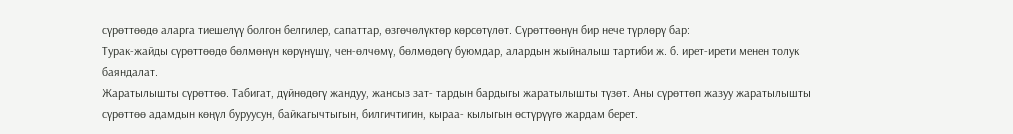сүрөттөөдө аларга тиешелүү болгон белгилер, сапаттар, өзгөчөлүктөр көрсөтүлөт. Сүрөттөөнүн бир нече түрлөрү бар:
Турак-жайды сүрөттөөдө бөлмөнүн көрүнүшү, чен-өлчөмү, бөлмөдөгү буюмдар, алардын жыйналыш тартиби ж. б. ирет-ирети менен толук баяндалат.
Жаратылышты сүрөттөө. Табигат, дүйнөдөгү жандуу, жансыз зат- тардын бардыгы жаратылышты түзөт. Аны сүрөттөп жазуу жаратылышты сүрөттөө адамдын көңүл буруусун, байкагычтыгын, билгичтигин, кыраа- кылыгын өстүрүүгө жардам берет.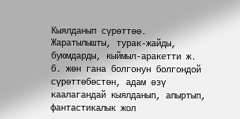Кыялданып сүрөттөө. Жаратылышты, турак-жайды, буюмдарды, кыймыл-аракетти ж. б. жөн гана болгонун болгондой сүрөттөбөстөн, адам өзү каалагандай кыялданып, апыртып, фантастикалык жол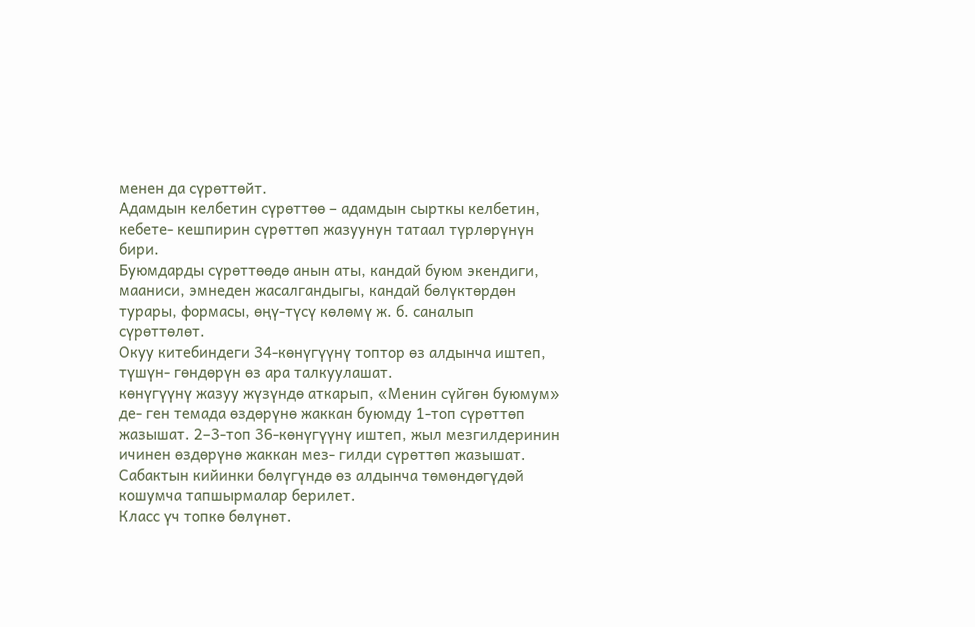менен да сүрөттөйт.
Адамдын келбетин сүрөттөө – адамдын сырткы келбетин, кебете- кешпирин сүрөттөп жазуунун татаал түрлөрүнүн бири.
Буюмдарды сүрөттөөдө анын аты, кандай буюм экендиги, мааниси, эмнеден жасалгандыгы, кандай бөлүктөрдөн турары, формасы, өңү-түсү көлөмү ж. б. саналып сүрөттөлөт.
Окуу китебиндеги 34-көнүгүүнү топтор өз алдынча иштеп, түшүн- гөндөрүн өз ара талкуулашат.
көнүгүүнү жазуу жүзүндө аткарып, «Менин сүйгөн буюмум» де- ген темада өздөрүнө жаккан буюмду 1-топ сүрөттөп жазышат. 2–3-топ 36-көнүгүүнү иштеп, жыл мезгилдеринин ичинен өздөрүнө жаккан мез- гилди сүрөттөп жазышат.
Сабактын кийинки бөлүгүндө өз алдынча төмөндөгүдөй кошумча тапшырмалар берилет.
Класс үч топкө бөлүнөт.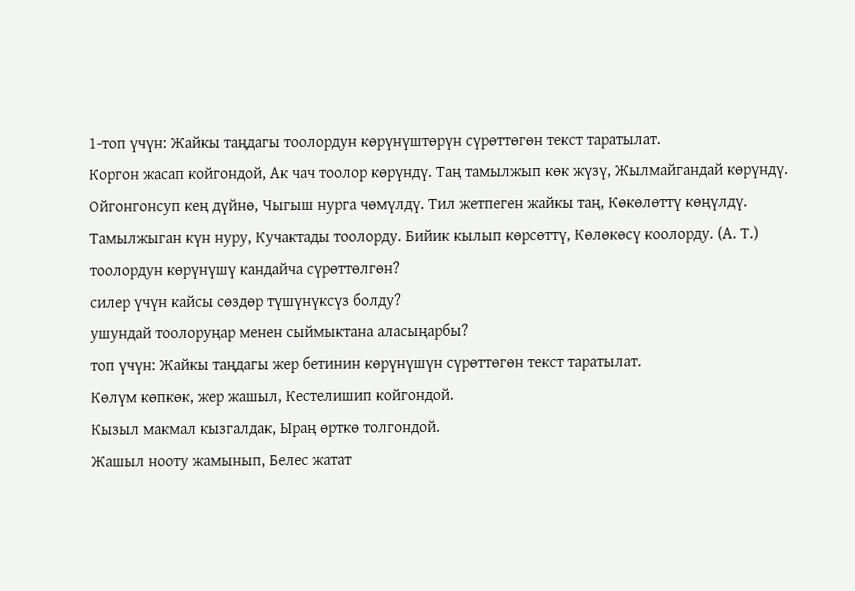1-топ үчүн: Жайкы таңдагы тоолордун көрүнүштөрүн сүрөттөгөн текст таратылат.
Коргон жасап койгондой, Ак чач тоолор көрүндү. Таң тамылжып көк жүзү, Жылмайгандай көрүндү. Ойгонгонсуп кең дүйнө, Чыгыш нурга чөмүлдү. Тил жетпеген жайкы таң, Көкөлөттү көңүлдү.
Тамылжыган күн нуру, Кучактады тоолорду. Бийик кылып көрсөттү, Көлөкөсү коолорду. (А. Т.)
тоолордун көрүнүшү кандайча сүрөттөлгөн?
силер үчүн кайсы сөздөр түшүнүксүз болду?
ушундай тоолоруңар менен сыймыктана аласыңарбы?
топ үчүн: Жайкы таңдагы жер бетинин көрүнүшүн сүрөттөгөн текст таратылат.
Көлүм көпкөк, жер жашыл, Кестелишип койгондой.
Кызыл макмал кызгалдак, Ыраң өрткө толгондой.
Жашыл нооту жамынып, Белес жатат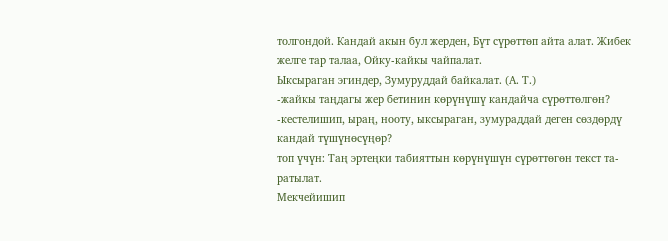толгондой. Кандай акын бул жерден, Бүт сүрөттөп айта алат. Жибек желге тар талаа, Ойку-кайкы чайпалат.
Ыксыраган эгиндер, Зумуруддай байкалат. (А. Т.)
-жайкы таңдагы жер бетинин көрүнүшү кандайча сүрөттөлгөн?
-кестелишип, ыраң, нооту, ыксыраган, зумураддай деген сөздөрдү кандай түшүнөсүңөр?
топ үчүн: Таң эртеңки табияттын көрүнүшүн сүрөттөгөн текст та- ратылат.
Мекчейишип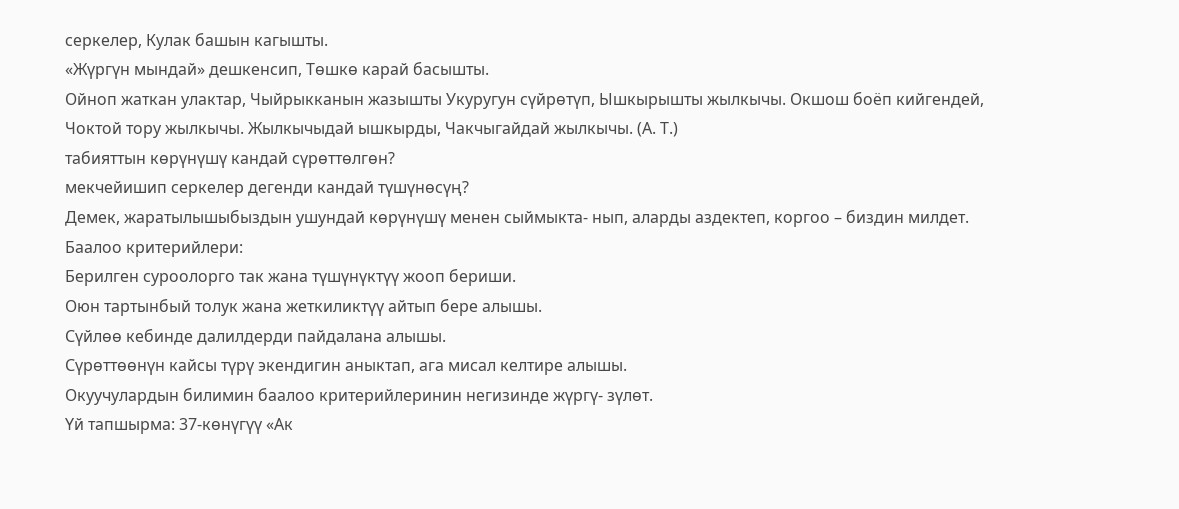серкелер, Кулак башын кагышты.
«Жүргүн мындай» дешкенсип, Төшкө карай басышты.
Ойноп жаткан улактар, Чыйрыкканын жазышты Укуругун сүйрөтүп, Ышкырышты жылкычы. Окшош боёп кийгендей, Чоктой тору жылкычы. Жылкычыдай ышкырды, Чакчыгайдай жылкычы. (А. Т.)
табияттын көрүнүшү кандай сүрөттөлгөн?
мекчейишип серкелер дегенди кандай түшүнөсүң?
Демек, жаратылышыбыздын ушундай көрүнүшү менен сыймыкта- нып, аларды аздектеп, коргоо – биздин милдет.
Баалоо критерийлери:
Берилген суроолорго так жана түшүнүктүү жооп бериши.
Оюн тартынбый толук жана жеткиликтүү айтып бере алышы.
Сүйлөө кебинде далилдерди пайдалана алышы.
Сүрөттөөнүн кайсы түрү экендигин аныктап, ага мисал келтире алышы.
Окуучулардын билимин баалоо критерийлеринин негизинде жүргү- зүлөт.
Үй тапшырма: 37-көнүгүү «Ак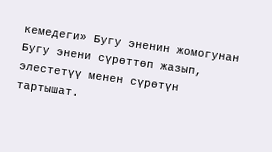кемедеги» Бугу эненин жомогунан Бугу энени сүрөттөп жазып, элестетүү менен сүрөтүн тартышат.